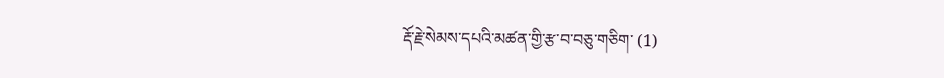རྡོ་རྗེ་སེམས་དཔའི་མཚན་གྱི་རྩ་བ་བཅུ་གཅིག་ (1)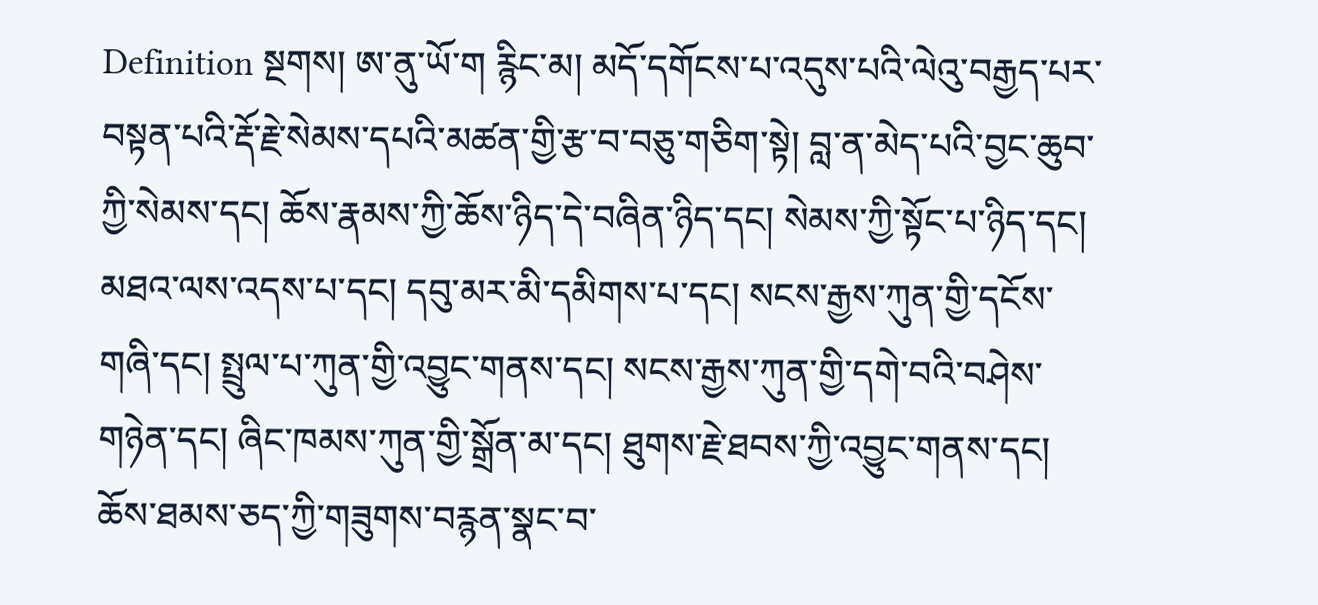Definition སྔགས། ཨ་ནུ་ཡོ་ག རྙིང་མ། མདོ་དགོངས་པ་འདུས་པའི་ལེའུ་བརྒྱད་པར་བསྟན་པའི་རྡོ་རྗེ་སེམས་དཔའི་མཚན་གྱི་རྩ་བ་བཅུ་གཅིག་སྟེ། བླ་ན་མེད་པའི་བྱང་ཆུབ་ཀྱི་སེམས་དང། ཆོས་རྣམས་ཀྱི་ཆོས་ཉིད་དེ་བཞིན་ཉིད་དང། སེམས་ཀྱི་སྟོང་པ་ཉིད་དང། མཐའ་ལས་འདས་པ་དང། དབུ་མར་མི་དམིགས་པ་དང། སངས་རྒྱས་ཀུན་གྱི་དངོས་གཞི་དང། སྤྲུལ་པ་ཀུན་གྱི་འབྱུང་གནས་དང། སངས་རྒྱས་ཀུན་གྱི་དགེ་བའི་བཤེས་གཉེན་དང། ཞིང་ཁམས་ཀུན་གྱི་སྒྲོན་མ་དང། ཐུགས་རྗེ་ཐབས་ཀྱི་འབྱུང་གནས་དང། ཆོས་ཐམས་ཅད་ཀྱི་གཟུགས་བརྙན་སྣང་བ་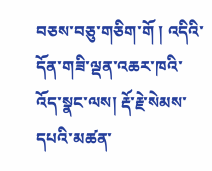བཅས་བཅུ་གཅིག་གོ ། འདིའི་དོན་གཟི་ལྡན་འཆར་ཁའི་འོད་སྣང་ལས། རྡོ་རྗེ་སེམས་དཔའི་མཚན་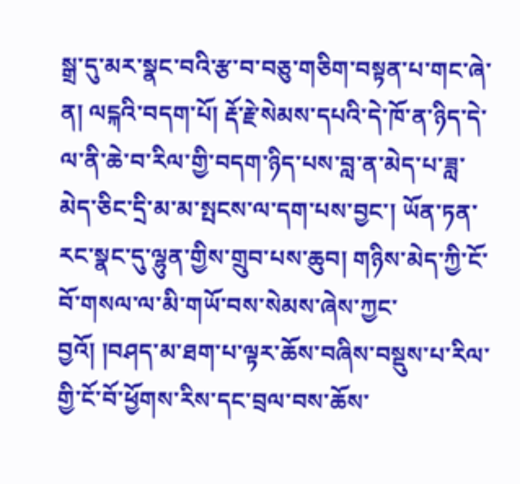སྒྲ་དུ་མར་སྣང་བའི་རྩ་བ་བཅུ་གཅིག་བསྟན་པ་གང་ཞེ་ན། ལངྐའི་བདག་པོ། རྡོ་རྗེ་སེམས་དཔའི་དེ་ཁོ་ན་ཉིད་དེ་ལ་ནི་ཆེ་བ་རིལ་གྱི་བདག་ཉིད་པས་བླ་ན་མེད་པ་ཟླ་མེད་ཅིང་དྲི་མ་མ་སྤངས་ལ་དག་པས་བྱང་། ཡོན་ཏན་རང་སྣང་དུ་ལྷུན་གྱིས་གྲུབ་པས་ཆུབ། གཉིས་མེད་ཀྱི་ངོ་བོ་གསལ་ལ་མི་གཡོ་བས་སེམས་ཞེས་ཀྱང་བྱའོ། །བཤད་མ་ཐག་པ་ལྟར་ཆོས་བཞིས་བསྡུས་པ་རིལ་གྱི་ངོ་བོ་ཕྱོགས་རིས་དང་བྲལ་བས་ཆོས་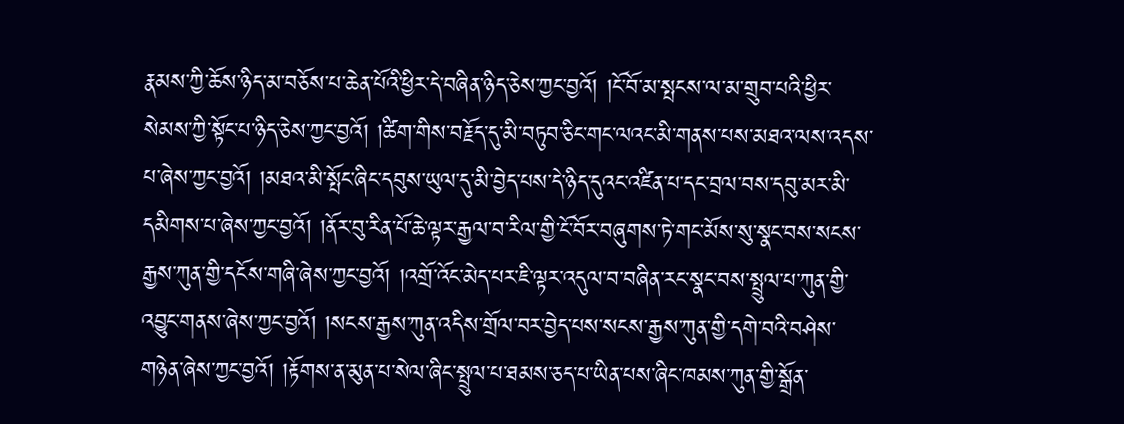རྣམས་ཀྱི་ཆོས་ཉིད་མ་བཅོས་པ་ཆེན་པོའི་ཕྱིར་དེ་བཞིན་ཉིད་ཅེས་ཀྱང་བྱའོ། །ངོ་བོ་མ་སྤངས་ལ་མ་གྲུབ་པའི་ཕྱིར་སེམས་ཀྱི་སྟོང་པ་ཉིད་ཅེས་ཀྱང་བྱའོ། །ཚིག་གིས་བརྗོད་དུ་མི་བཏུབ་ཅིང་གང་ལའང་མི་གནས་པས་མཐའ་ལས་འདས་པ་ཞེས་ཀྱང་བྱའོ། །མཐའ་མི་སྤོང་ཞིང་དབུས་ཡུལ་དུ་མི་བྱེད་པས་དེ་ཉིད་དུའང་འཛིན་པ་དང་བྲལ་བས་དབུ་མར་མི་དམིགས་པ་ཞེས་ཀྱང་བྱའོ། །ནོར་བུ་རིན་པོ་ཆེ་ལྟར་རྒྱལ་བ་རིལ་གྱི་ངོ་བོར་བཞུགས་ཏེ་གང་མོས་སུ་སྣང་བས་སངས་རྒྱས་ཀུན་གྱི་དངོས་གཞི་ཞེས་ཀྱང་བྱའོ། །འགྲོ་འོང་མེད་པར་ཇི་ལྟར་འདུལ་བ་བཞིན་རང་སྣང་བས་སྤྲུལ་པ་ཀུན་གྱི་འབྱུང་གནས་ཞེས་ཀྱང་བྱའོ། །སངས་རྒྱས་ཀུན་འདིས་གྲོལ་བར་བྱེད་པས་སངས་རྒྱས་ཀུན་གྱི་དགེ་བའི་བཤེས་གཉེན་ཞེས་ཀྱང་བྱའོ། །རྟོགས་ན་མུན་པ་སེལ་ཞིང་སྤྲུལ་པ་ཐམས་ཅད་པ་ཡིན་པས་ཞིང་ཁམས་ཀུན་གྱི་སྒྲོན་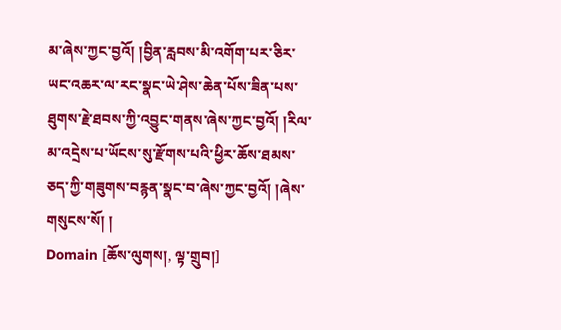མ་ཞེས་ཀྱང་བྱའོ། །བྱིན་རླབས་མི་འགོག་པར་ཅིར་ཡང་འཆར་ལ་རང་སྣང་ཡེ་ཤེས་ཆེན་པོས་ཟིན་པས་ཐུགས་རྗེ་ཐབས་ཀྱི་འབྱུང་གནས་ཞེས་ཀྱང་བྱའོ། །རིལ་མ་འདྲེས་པ་ཡོངས་སུ་རྫོགས་པའི་ཕྱིར་ཆོས་ཐམས་ཅད་ཀྱི་གཟུགས་བརྙན་སྣང་བ་ཞེས་ཀྱང་བྱའོ། །ཞེས་གསུངས་སོ། །
Domain [ཆོས་ལུགས།, ལྟ་གྲུབ།]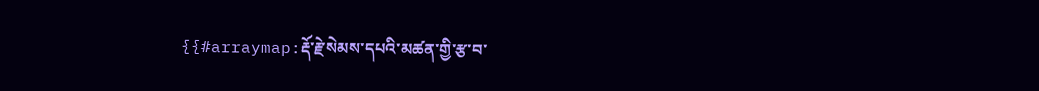{{#arraymap:རྡོ་རྗེ་སེམས་དཔའི་མཚན་གྱི་རྩ་བ་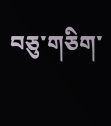བཅུ་གཅིག་